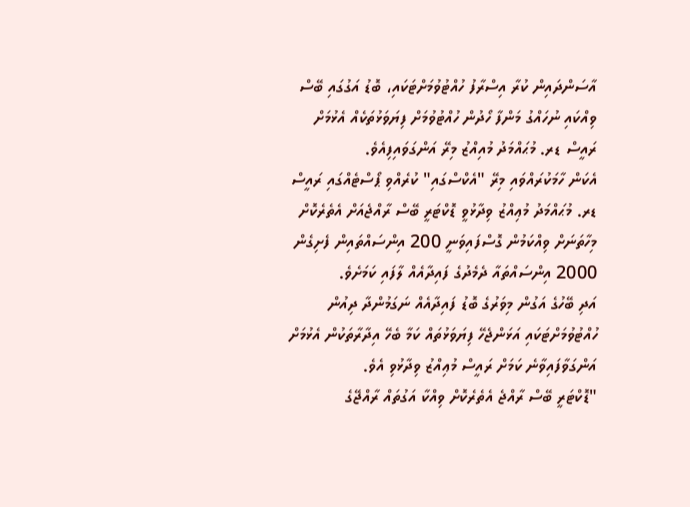އާސަންދައިން ކުރާ އިސްރާފު ހުއްޓުވުމަށްޓަކައި، ބޮޑު އަގުގައި ބޭސް ވިއްކައި ނުހައްގު މަންފާ ހޯދުން ހުއްޓުވުމަށް ފިޔަވަޅުތަކެއް އެޅުމަށް ރައީސް ޑރ. މުޙައްމަދު މުއިއްޒު މިރޭ އަންގަވައިފިއެވެ.
އެކަން ހާމަކުރައްވައި މިރޭ "އެކްސްގައި" ކުރެއްވި ޕޯސްޓެއްގައި ރައީސް ޑރ. މުޙައްމަދު މުޢިއްޒު ވިދާޅުވީ ޑޮކްޓަރީ ބޭސް ރާއްޖެއަށް އެތެރެކޮށް މިހާތަނަށް ވިއްކަމުން ގޮސްފައިވަނީ 200 އިންސައްތައިން ފެށިގެން 2000 އިންސައްތައާ ދެމެދުގެ ފައިދާއެއް ލާފައި ކަމަށެވެ.
އަދި ބޭހުގެ އަގުން މިވަރުގެ ބޮޑު ފައިދާއެއް ނަގަމުންދާ ދިއުން ހުއްޓުވުމަށްޓަކައި އަޅަންޖެހޭ ފިޔަވަޅުތައް ކަމާ ބެހޭ އިދާރާތަކުން އެޅުމަށް އަންގަވާފައިވާނެ ކަމަށް ރައީސް މުޢިއްޒު ވިދާޅުވި އެވެ.
"ޑޮކްޓަރީ ބޭސް ރާއްޖެ އެތެރެކޮށް ވިއްކާ އަގުތައް ރާއްޖޭގެ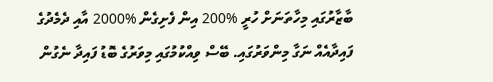ބާޒާރުގައި މިހާތަނަށް ހުރީ %200 އިން ފެށިގެން %2000 އާއި ދެމެދުގެ ފައިދާއެއް ނަގާ މިންވަރުގައި. ބޭސް ވިއްކުމުގައި މިވަރުގެ ބޮޑު ފައިދާ ނެގުން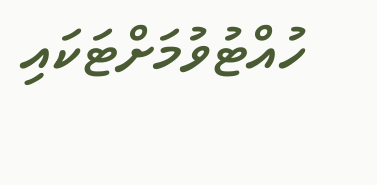ހުއްޓުވުމަށްޓަކައި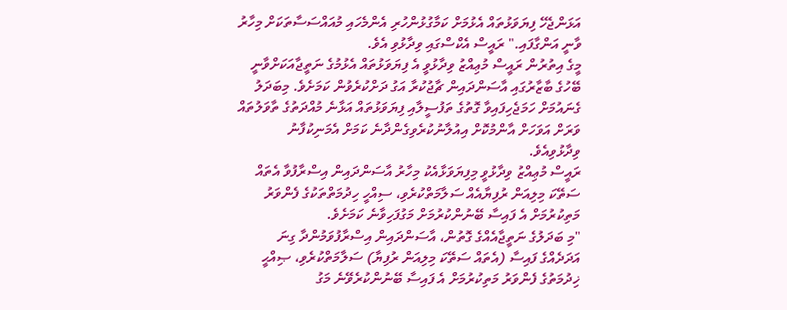އަޅަންޖެހޭ ފިޔަވަޅުތައް އެޅުމަށް ކަމާގުޅުންހުރި އެންމެހައި މުއައްސަސާތަކަށް މިހާރު ވާނީ އަންގާފައި." ރައީސް އެކްސްގައި ވިދާޅުވި އެވެ.
މީގެ އިތުރުން ރައީސް މުޢިއްޒު ވިދާޅުވީ އެ ފިޔަވަޅުތައް އެޅުމުގެ ނަތީޖާއަކަށްވާނީ ބޭހުގެ ބާޒާރުގައި އާސަންދައިން ޗާޖުކުރާ އަގު ދަށްކުރެވުން ކަމަށެވެ. މިބަދަލު ގެނައުމަށް ހަމަޖެހިފައިވާ ގޮތުގެ ތަފުސީލާއި ފިޔަވަޅުތައް އަޅާނެ މުއްދަތުގެ ތާވަލުތައް ވަރަށް އަވަހަށް އާންމުކޮށް އިއުލާނުކުރެވިގެންދާނެ ކަމަށް އެމަނިކުފާނު ވިދާޅުވިއެވެ.
ރައީސް މުޢިއްޒު ވިދާޅުވީ މިފިޔަވަޅާއެކު މިހާރު އާސަންދައިން އިސްރާފުވާ އެތައް ސަތޭކަ މިލިއަން ރުފިޔާއެއް ސަލާމަތްކުރެވި، ސިއްހީ ހިދުމަތްތަކުގެ ފެންވަރު މަތިކުރުމަށް އެ ފައިސާ ބޭނުންކުރުމަށް މަގުފަހިވާނެ ކަމަށެވެ.
"މި ބަދަލުގެ ނަތީޖާއެއްގެ ގޮތުން، އާސަންދައިން އިސްރާފުވަމުންދާ ގިނަ އަދަދެއްގެ ފައިސާ (އެތައް ސަތޭކަ މިލިއަން ރުފިޔާ) ސަލާމަތްކުރެވި، ޞިއްޙީ ޚިދުމަތުގެ ފެންވަރު މަތިކުރުމަށް އެ ފައިސާ ބޭނުންކުރެވޭނެ މަގު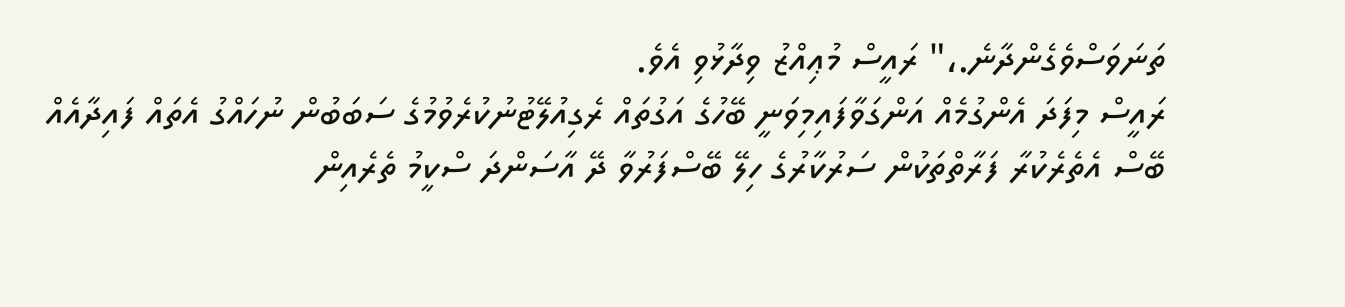ތަނަވަސްވެގެންދާނެ.،" ރައީސް މުޢިއްޒު ވިދާޅުވި އެވެ.
ރައީސް މިފަދަ އެންގުމެއް އަންގަވާފައިމިވަނީ ބޭހުގެ އަގުތައް ރެގިއުލޭޓުނުކުރެވުމުގެ ސަބަބުން ނުހައްގު އެތައް ފައިދާއެއް ބޭސް އެތެރެކުރާ ފަރާތްތަކުން ސަރުކާރުގެ ހިލޭ ބޭސްފަރުވާ ދޭ އާސަންދަ ސްކީމު ތެރެއިން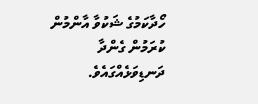ހޯދާކަމުގެ ޝަކުވާ އާންމުން ކުރަމުން ގެންދާ ދަނޑިވަޅެއްގައެވެ.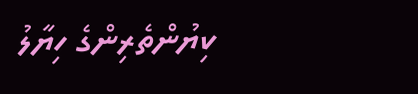ކިޔުންތެރިންގެ ހިޔާލު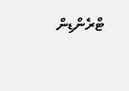ޓްރެންޑިން